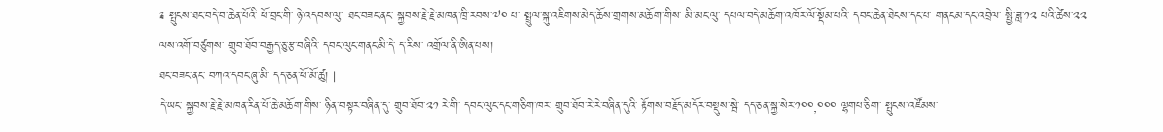༉ སྤུངས་ཐང་བདེ་བ་ཆེན་པོའི་ ཕོ་བྲང་གི་ ཉེ་འདབས་ལུ་ ཐང་བཟང་ནང་ སྐྱབས་རྗེ་རྗེ་མཁན་ཁྲི་རབས་༧༠ པ་ སྤྲུལ་སྐུ་འཇིགས་མེད་ཆོས་གྲགས་མཆོག་གིས་ མི་མང་ལུ་ དཔལ་བདེ་མཆོག་འཁོར་ལོ་སྡོམ་པའི་ དབང་ཆེན་ཐེངས་དང་པ་ གནངམ་དང་འབྲེལ་ སྤྱི་ཟླ་༡༢ པའི་ཚེས་༢༢ ལས་འགོ་བཙུགས་ གྲུབ་ཐོབ་བརྒྱད་ཅུ་རྩ་བཞིའི་ དབང་ལུང་གནང་མི་དེ་ ད་རིས་ འགྲོལ་ནི་ཨིན་པས།
ཐང་བཟང་ནང་ བཀའ་དབང་ཞུ་མི་ དད་ཅན་ཕོ་མོ་ཚུ། |
དེ་ཡང་ སྐྱབས་རྗེ་རྗེ་མཁན་རིན་པོ་ཆེ་མཆོག་གིས་ ཉིན་བསྟར་བཞིན་དུ་ གྲུབ་ཐོབ་༢༡ རེ་གི་ དབང་ལུང་དང་གཅིག་ཁར་ གྲུབ་ཐོབ་རེ་རེ་བཞིན་དུའི་ རྟོགས་བརྗོད་མདོར་བསྡུས་སྦེ་ དད་ཅན་སྐྱ་སེར་༡༠༠,༠༠༠ ལྷགཔ་ཅིག་ སྤུངས་འཛོམས་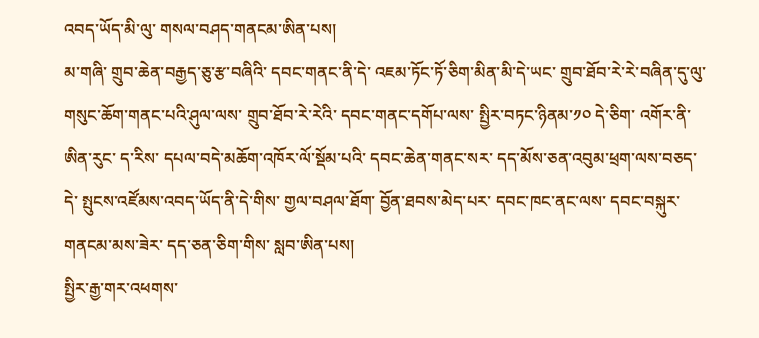འབད་ཡོད་མི་ལུ་ གསལ་བཤད་གནངམ་ཨིན་པས།
མ་གཞི་ གྲུབ་ཆེན་བརྒྱད་ཅུ་རྩ་བཞིའི་ དབང་གནང་ནི་དེ་ འཇམ་ཏོང་ཏོ་ཅིག་མིན་མི་དེ་ཡང་ གྲུབ་ཐོབ་རེ་རེ་བཞིན་དུ་ལུ་ གསུང་ཆོག་གནང་པའི་ཤུལ་ལས་ གྲུབ་ཐོབ་རེ་རེའི་ དབང་གནང་དགོཔ་ལས་ སྤྱིར་བཏང་ཉིནམ་༡༠ དེ་ཅིག་ འགོར་ནི་ཨིན་རུང་ ད་རིས་ དཔལ་བདེ་མཆོག་འཁོར་ལོ་སྡོམ་པའི་ དབང་ཆེན་གནང་སར་ དད་མོས་ཅན་འབུམ་ཕྲག་ལས་བཅད་དེ་ སྤུངས་འཛོམས་འབད་ཡོད་ནི་དེ་གིས་ གྱལ་བཤལ་ཐོག་ བྱོན་ཐབས་མེད་པར་ དབང་ཁང་ནང་ལས་ དབང་བསྐུར་གནངམ་མས་ཟེར་ དད་ཅན་ཅིག་གིས་ སླབ་ཨིན་པས།
སྤྱིར་རྒྱ་གར་འཕགས་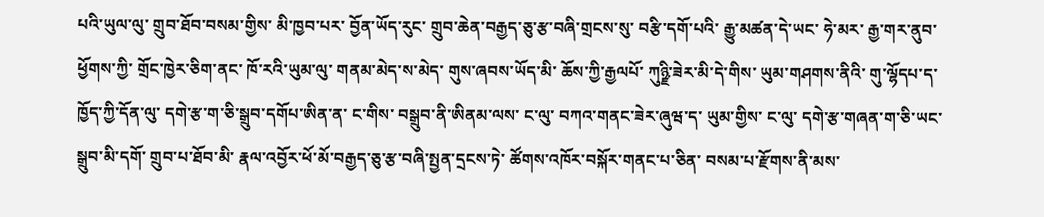པའི་ཡུལ་ལུ་ གྲུབ་ཐོབ་བསམ་གྱིས་ མི་ཁྱབ་པར་ བྱོན་ཡོད་རུང་ གྲུབ་ཆེན་བརྒྱད་ཅུ་རྩ་བཞི་གྲངས་སུ་ བརྩི་དགོ་པའི་ རྒྱུ་མཚན་དེ་ཡང་ ཧེ་མར་ རྒྱ་གར་ནུབ་ཕྱོགས་ཀྱི་ གྲོང་ཁྱེར་ཅིག་ནང་ ཁོ་རའི་ཡུམ་ལུ་ གནམ་མེད་ས་མེད་ གུས་ཞབས་ཡོད་མི་ ཆོས་ཀྱི་རྒྱལཔོ་ ཀུཉྫི་ཟེར་མི་དེ་གིས་ ཡུམ་གཤགས་ནིའི་ གུ་ལྷོདཔ་ད་ ཁྱོད་ཀྱི་དོན་ལུ་ དགེ་རྩ་ག་ཅི་སྒྲུབ་དགོཔ་ཨིན་ན་ ང་གིས་ བསྒྲུབ་ནི་ཨིནམ་ལས་ ང་ལུ་ བཀའ་གནང་ཟེར་ཞུཝ་ད་ ཡུམ་གྱིས་ ང་ལུ་ དགེ་རྩ་གཞན་ག་ཅི་ཡང་ སྒྲུབ་མི་དགོ་ གྲུབ་པ་ཐོབ་མི་ རྣལ་འབྱོར་ཕོ་མོ་བརྒྱད་ཅུ་རྩ་བཞི་སྤྱན་དྲངས་ཏེ་ ཚོགས་འཁོར་བསྐོར་གནང་པ་ཅིན་ བསམ་པ་རྫོགས་ནི་མས་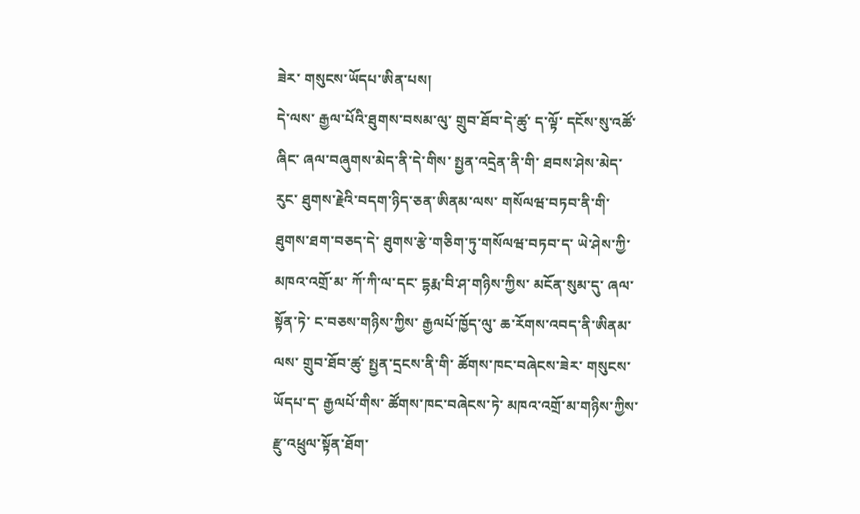ཟེར་ གསུངས་ཡོདཔ་ཨིན་པས།
དེ་ལས་ རྒྱལ་པོའི་ཐུགས་བསམ་ལུ་ གྲུབ་ཐོབ་དེ་ཚུ་ ད་ལྟོ་ དངོས་སུ་འཚོ་ཞིང་ ཞལ་བཞུགས་མེད་ནི་དེ་གིས་ སྤྱན་འདྲེན་ནི་གི་ ཐབས་ཤེས་མེད་རུང་ ཐུགས་རྗེའི་བདག་ཉིད་ཅན་ཨིནམ་ལས་ གསོལཝ་བཏབ་ནི་གི་ ཐུགས་ཐག་བཅད་དེ་ ཐུགས་རྩེ་གཅིག་ཏུ་གསོལཝ་བཏབ་ད་ ཡེ་ཤེས་ཀྱི་ མཁའ་འགྲོ་མ་ ཀོ་ཀི་ལ་དང་ དྷརྨ་བི་ཤ་གཉིས་ཀྱིས་ མངོན་སུམ་དུ་ ཞལ་སྟོན་ཏེ་ ང་བཅས་གཉིས་ཀྱིས་ རྒྱལཔོ་ཁྱོད་ལུ་ ཆ་རོགས་འབད་ནི་ཨིནམ་ལས་ གྲུབ་ཐོབ་ཚུ་ སྤྱན་དྲངས་ནི་གི་ ཚོགས་ཁང་བཞེངས་ཟེར་ གསུངས་ཡོདཔ་ད་ རྒྱལཔོ་གིས་ ཚོགས་ཁང་བཞེངས་ཏེ་ མཁའ་འགྲོ་མ་གཉིས་ཀྱིས་ རྫུ་འཕྲུལ་སྟོན་ཐོག་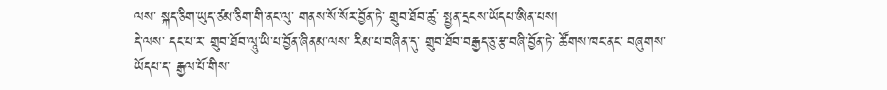ལས་ སྐད་ཅིག་ཡུད་ཙམ་ཅིག་གི་ནང་ལུ་ གནས་སོ་སོར་བྱོན་ཏེ་ གྲུབ་ཐོབ་ཚུ་ སྤྱན་དྲངས་ཡོདཔ་ཨིན་པས།
དེ་ལས་ དང་པ་ར་ གྲུབ་ཐོབ་ལཱུ་ཡི་པ་བྱོན་ཞིནམ་ལས་ རིམ་པ་བཞིན་དུ་ གྲུབ་ཐོབ་བརྒྱད་ཅུ་རྩ་བཞི་བྱོན་ཏེ་ ཚོགས་ཁང་ནང་ བཞུགས་ཡོདཔ་ད་ རྒྱལ་པོ་གིས་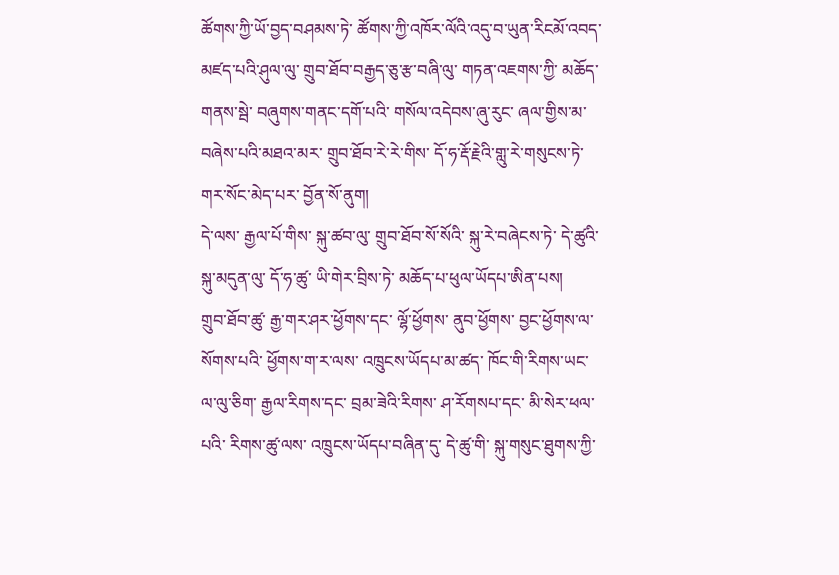ཚོགས་ཀྱི་ཡོ་བྱད་བཤམས་ཏེ་ ཚོགས་ཀྱི་འཁོར་ལོའི་འདུ་བ་ཡུན་རིངམོ་འབད་ མཛད་པའི་ཤུལ་ལུ་ གྲུབ་ཐོབ་བརྒྱད་ཅུ་རྩ་བཞི་ལུ་ གཏན་འཇགས་ཀྱི་ མཆོད་གནས་སྦེ་ བཞུགས་གནང་དགོ་པའི་ གསོལ་འདེབས་ཞུ་རུང་ ཞལ་གྱིས་མ་བཞེས་པའི་མཐའ་མར་ གྲུབ་ཐོབ་རེ་རེ་གིས་ དོ་ཧ་རྡོ་རྗེའི་གླུ་རེ་གསུངས་ཏེ་ གར་སོང་མེད་པར་ བྱོན་སོ་ནུག།
དེ་ལས་ རྒྱལ་པོ་གིས་ སྐུ་ཚབ་ལུ་ གྲུབ་ཐོབ་སོ་སོའི་ སྐུ་རེ་བཞེངས་ཏེ་ དེ་ཚུའི་སྐུ་མདུན་ལུ་ དོ་ཧ་ཚུ་ ཡི་གེར་བྲིས་ཏེ་ མཆོད་པ་ཕུལ་ཡོདཔ་ཨིན་པས།
གྲུབ་ཐོབ་ཚུ་ རྒྱ་གར་ཤར་ཕྱོགས་དང་ ལྷོ་ཕྱོགས་ ནུབ་ཕྱོགས་ བྱང་ཕྱོགས་ལ་སོགས་པའི་ ཕྱོགས་ག་ར་ལས་ འཁྲུངས་ཡོདཔ་མ་ཚད་ ཁོང་གི་རིགས་ཡང་ ལ་ལུ་ཅིག་ རྒྱལ་རིགས་དང་ བྲམ་ཟེའི་རིགས་ ཤ་རོགསཔ་དང་ མི་སེར་ཕལ་པའི་ རིགས་ཚུ་ལས་ འཁྲུངས་ཡོདཔ་བཞིན་དུ་ དེ་ཚུ་གི་ སྐུ་གསུང་ཐུགས་ཀྱི་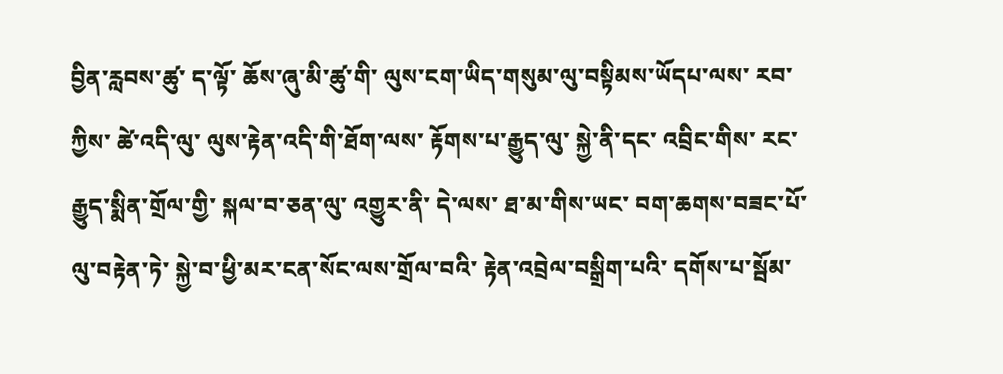བྱིན་རླབས་ཚུ་ ད་ལྟོ་ ཆོས་ཞུ་མི་ཚུ་གི་ ལུས་ངག་ཡིད་གསུམ་ལུ་བསྟིམས་ཡོདཔ་ལས་ རབ་ཀྱིས་ ཚེ་འདི་ལུ་ ལུས་རྟེན་འདི་གི་ཐོག་ལས་ རྟོགས་པ་རྒྱུད་ལུ་ སྐྱེ་ནི་དང་ འབྲིང་གིས་ རང་རྒྱུད་སྨིན་གྲོལ་གྱི་ སྐལ་བ་ཅན་ལུ་ འགྱུར་ནི་ དེ་ལས་ ཐ་མ་གིས་ཡང་ བག་ཆགས་བཟང་པོ་ལུ་བརྟེན་ཏེ་ སྐྱེ་བ་ཕྱི་མར་ངན་སོང་ལས་གྲོལ་བའི་ རྟེན་འབྲེལ་བསྒྲིག་པའི་ དགོས་པ་སྦོམ་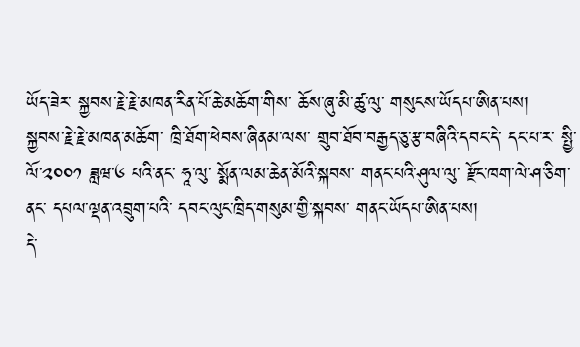ཡོད་ཟེར་ སྐྱབས་རྗེ་རྗེ་མཁན་རིན་པོ་ཆེ་མཆོག་གིས་ ཆོས་ཞུ་མི་ཚུ་ལུ་ གསུངས་ཡོདཔ་ཨིན་པས།
སྐྱབས་རྗེ་རྗེ་མཁན་མཆོག་ ཁྲི་ཐོག་ཕེབས་ཞིནམ་ལས་ གྲུབ་ཐོབ་བརྒྱད་ཅུ་རྩ་བཞིའི་དབང་དེ་ དང་པ་ར་ སྤྱི་ལོ་༢༠༠༡ ཟླཝ་༦ པའི་ནང་ ཧཱ་ལུ་ སྨོན་ལམ་ཆེན་མོའི་སྐབས་ གནང་པའི་ཤུལ་ལུ་ རྫོང་ཁག་ལེ་ཤ་ཅིག་ནང་ དཔལ་ལྡན་འབྲུག་པའི་ དབང་ལུང་ཁྲིད་གསུམ་གྱི་སྐབས་ གནང་ཡོདཔ་ཨིན་པས།
དེ་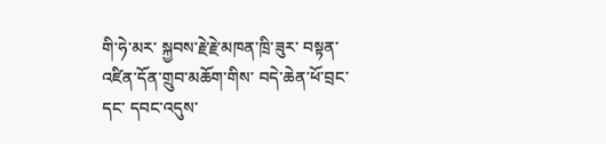གི་ཧེ་མར་ སྐྱབས་རྗེ་རྗེ་མཁན་ཁྲི་ཟུར་ བསྟན་འཛིན་དོན་གྲུབ་མཆོག་གིས་ བདེ་ཆེན་ཕོ་བྲང་དང་ དབང་འདུས་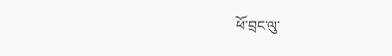ཕོ་བྲང་ལུ་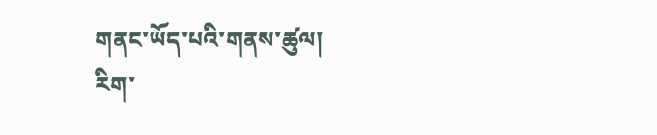གནང་ཡོད་པའི་གནས་ཚུལ།
རིག་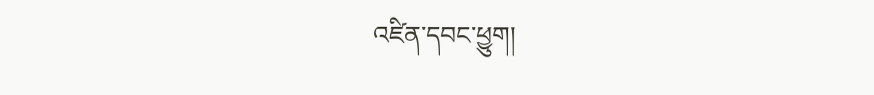འཛིན་དབང་ཕྱུག།